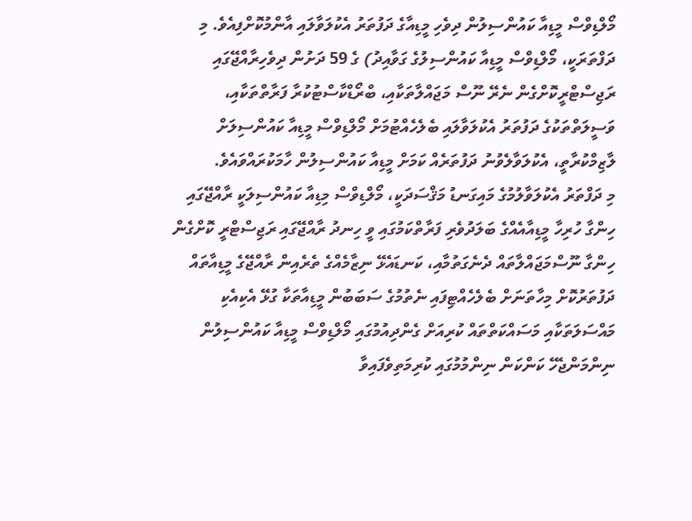މޯލްޑިވްސް މީޑިއާ ކައުންސިލުން ދިވެހި މީޑިއާގެ ދަފުތަރު އެކުލަވާލައި އާންމުކޮށްފިއެވެ. މި ދަފްތަރަކީ، މޯލްޑިވްސް މީޑިއާ ކައުންސިލުގެ ގަވާއިދު) ގެ 59 ދަށުން ދިވެހިރާއްޖޭގައި ރަޖިސްޓްރީކޮށްގެން ނެރޭ ނޫސް މަޖައްލާތަކާއި، ބްރޯޑްކާސްޓުކުރާ ފަރާތްތަކާއި، ވަސީލަތްތަކުގެ ދަފުތަރު އެކުލަވާލައި ބެލެހެއްޓުމަށް މޯލްޑިވްސް މީޑިއާ ކައުންސިލަށް ލާޒިމްކުރާތީ، އެކުލަވާލެވުނު ދަފުތަރެއް ކަމަށް މީޑިއާ ކައުންސިލުން ހާމަކުރައްވައެވެ.
މި ދަފްތަރު އެކުލަވާލުމުގެ މައިގަނޑު މަޤްސަދަކީ، މޯލްޑިވްސް މިޑިއާ ކައުންސިލަކީ ރާއްޖޭގައި ހިންގާ ހުރިހާ މީޑިއާއެއްގެ ބަލަދުވެރި ފަރާތްކަމުގައި ވީ ހިނދު ރާއްޖޭގައި ރަޖިސްޓްރީ ކޮށްގެން ހިންގާ ނޫސްމަޖައްލާތައް ދެނެގަތުމާއި، ކަނޑައެޅޭ ނިޒާމެއްގެ ތެރެއިން ރާއްޖޭގެ މީޑިއާތައް ދަފުތަރުކޮށް މިހާތަނަށް ބެލެހެއްޓިފައި ނެތުމުގެ ސަބަބުން މީޑިއާތަކާ ގުޅޭ އެކިއެކި މައްސަލަތަކާއި މަސައްކަތްތައް ކުރިއަށް ގެންދިއުމުގައި މޯލްޑިވްސް މީޑިއާ ކައުންސިލުން ނިންމަންޖެހޭ ކަންކަން ނިންމުމުގައި ކުރިމަތިވެފައިވާ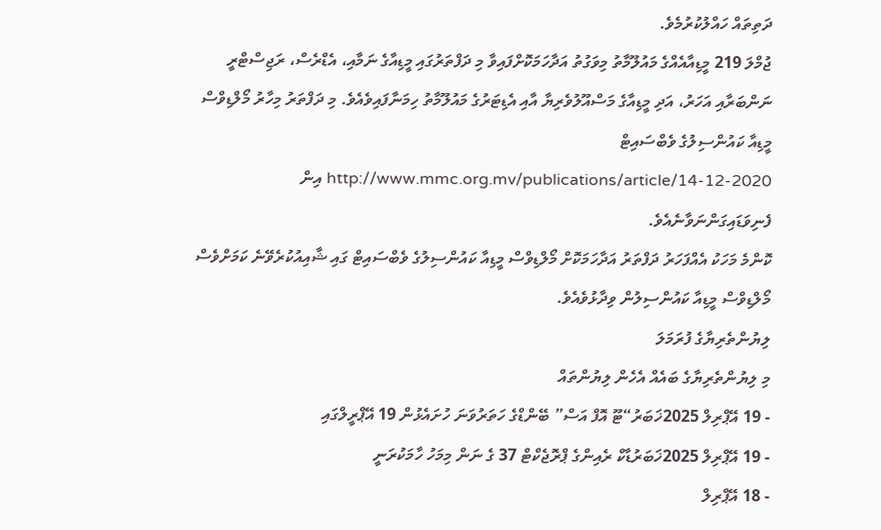ދަތިތައް ހައްލުކުރުމެވެ.
ޖުމްލަ 219 މީޑިއާއެއްގެ މައުލޫމާތު މިވަގުތު އަދާހަމަކޮށްފައިވާ މި ދަފްތަރުގައި މީޑިއާގެ ނަމާއި، އެޑްރެސް، ރަޖިސްޓްރީ ނަންބަރާއި އަހަރު، އަދި މީޑިއާގެ މަސްއޫލުވެރިޔާ އާއި އެޑިޓަރުގެ މައުލޫމާތު ހިމަނާފައިވެއެވެ. މި ދަފްތަރު މިހާރު މޯލްޑިވްސް މީޑިއާ ކައުންސިލުގެ ވެބްސައިޓް http://www.mmc.org.mv/publications/article/14-12-2020 އިން ފެނިވަޑައިގަންނަވާނެއެވެ.
ކޮންމެ މަހަކު އެއްފަހަރު ދަފްތަރު އަދާހަމަކޮށް މޯލްޑިވްސް މީޑިއާ ކައުންސިލުގެ ވެބްސައިޓް ގައި ޝާއިއުކުރެވޭނެ ކަމަށްވެސް މޯލްޑިވްސް މީޑިއާ ކައުންސިލުން ވިދާޅުވެއެވެ.
ލިޔުންތެރިޔާގެ ފުރަމަލަ
މި ލިޔުންތެރިޔާގެ ބައެއް އެހެން ލިޔުންތައް
- 19 އޭޕްރިލް 2025ޚަބަރު“ޓޫ އޮފް އަސް” ބޭންޑްގެ ހަތަރުވަނަ ހުށައެޅުން 19 އޭޕްރީލްގައި
- 19 އޭޕްރިލް 2025ޚަބަރުޑާކް ރެއިންގެ ޕްރޮޖެކްޓް 37 ގެ ނަން މިމަހު ހާމަކުރަނީ
- 18 އޭޕްރިލް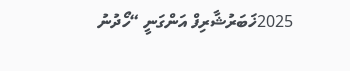2025ޚަބަރުޝާރިފް އަންގަނީ “ހޯދުނު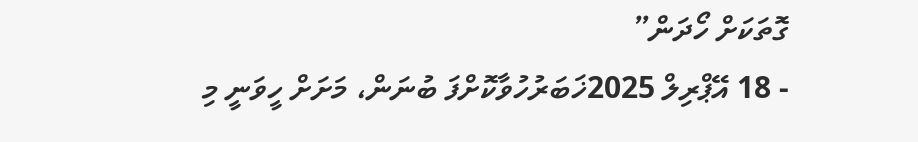ގޮތަކަށް ހޯދަން”
- 18 އޭޕްރިލް 2025ޚަބަރުހުވާކޮށްފަ ބުނަން، މަށަށް ހީވަނީ މި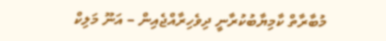މުބާރާތް ކާމިޔާބުކުރާނީ ދިވެހިރާއްޖެއިން – އަނޫ މަލިކް